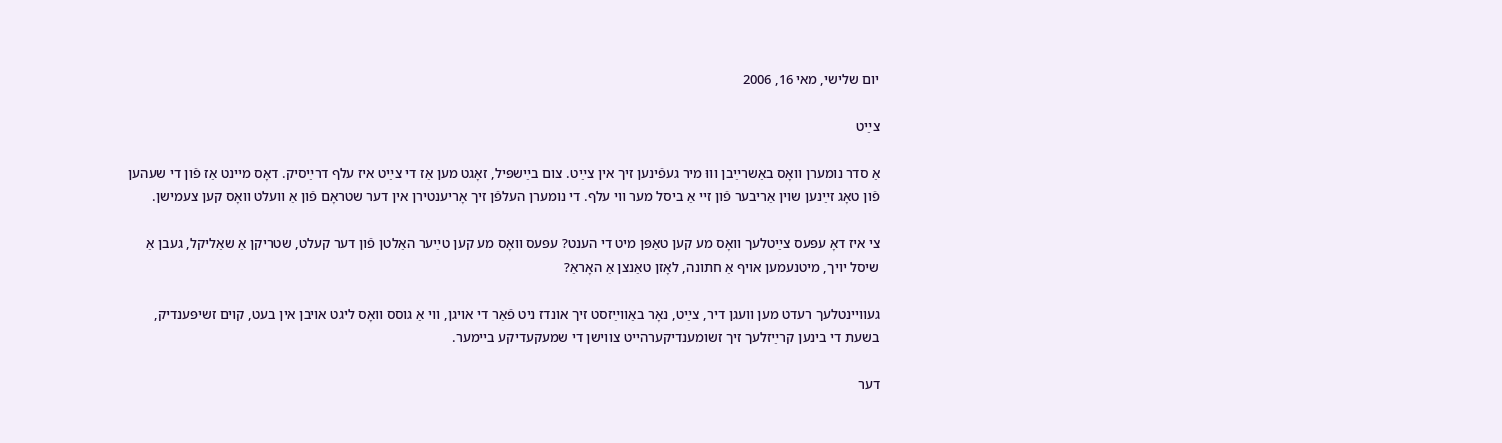יום שלישי, מאי 16, 2006

צײַט

אַ סדר נומערן וואָס באַשרײַבן וווּ מיר געפֿינען זיך אין צײַט. צום בײַשפּיל, זאָגט מען אַז די צײַט איז עלף דרײַסיק. דאָס מיינט אַז פֿון די שעהען פֿון טאָג זײַנען שוין אַריבער פֿון זיי אַ ביסל מער ווי עלף. די נומערן העלפֿן זיך אָריענטירן אין דער שטראָם פֿון אַ וועלט וואָס קען צעמישן.

צי איז דאָ עפּעס צײַטלעך וואָס מע קען טאַפּן מיט די הענט? עפּעס וואָס מע קען טײַער האַלטן פֿון דער קעלט, שטריקן אַ שאַליקל, געבן אַ שיסל יויך, מיטנעמען אויף אַ חתונה, לאָזן טאַנצן אַ האָראַ?

געוויינטלעך רעדט מען וועגן דיר, צײַט, נאָר באַווײַזסט זיך אונדז ניט פֿאַר די אויגן, ווי אַ גוסס וואָס ליגט אויבן אין בעט, קוים זשיפּענדיק, בשעת די בינען קרײַזלעך זיך זשומענדיקערהייט צווישן די שמעקעדיקע ביימער.

דער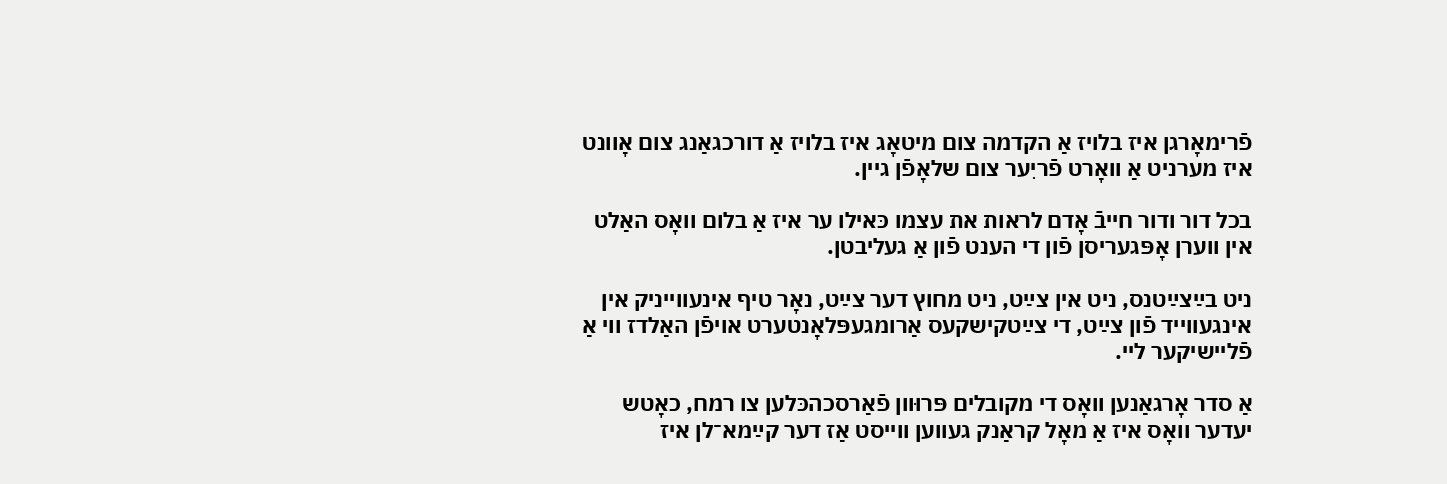פֿרימאָרגן איז בלויז אַ הקדמה צום מיטאָג איז בלויז אַ דורכגאַנג צום אָוונט איז מערניט אַ וואָרט פֿריִער צום שלאָפֿן גיין.

בכל דור ודור חייבֿ אָדם לראות את עצמו כּאילו ער איז אַ בלום וואָס האַלט אין ווערן אָפּגעריסן פֿון די הענט פֿון אַ געליבטן.

ניט בײַצײַטנס, ניט אין צײַט, ניט מחוץ דער צײַט, נאָר טיף אינעווייניק אין אינגעווייד פֿון צײַט, די צײַטקישקעס אַרומגעפּלאָנטערט אויפֿן האַלדז ווי אַ פֿליישיקער ליי.

אַ סדר אָרגאַנען וואָס די מקובלים פּרוּוון פֿאַרסכהכּלען צו רמח, כאָטש יעדער וואָס איז אַ מאָל קראַנק געווען ווייסט אַז דער קײַמא־לן איז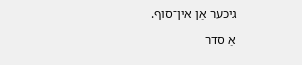גיכער אַן אין־סוף.

אַ סדר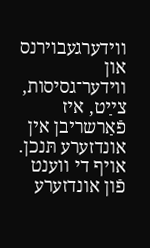ווידערגעבוירנס און ווידער־גסיסות, צײַט, איז פֿאַרשריבן אין אונדזערע תּנכן. אויף די ווענט פֿון אונדזערע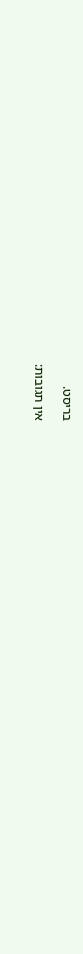בריסט.

אין תגובות: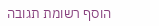הוסף רשומת תגובה